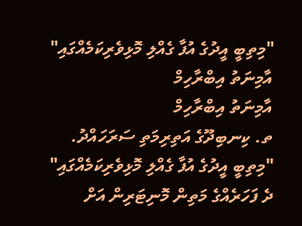"މިތިބީ އީދުގެ އުފާ ގެއްލި މޮޅިވެރިކަމެއްގައި"
އާމިނަތު އިބްރާހިމް
އާމިނަތު އިބްރާހިމް
ތ. ކިނބިދޫގެ އަތިރިމަތި ސަރަހައްދު.
"މިތިބީ އީދުގެ އުފާ ގެއްލި މޮޅިވެރިކަމެއްގައި"
ދެ ފަހަރެއްގެ މަތިން މޮނިޓަރިން އަށް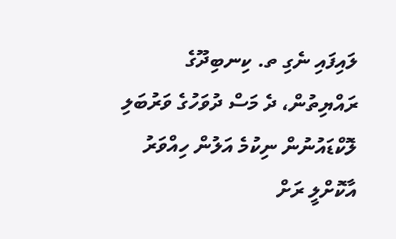ލައިފައި ނެގި ތ. ކިނބިދޫގެ ރައްޔިތުން، ދެ މަސް ދުވަހުގެ ވަރުބަލި ލޮކްޑައުނުން ނިކުމެ އަލުން ހިއްވަރު އާކޮށްލީ ރަށް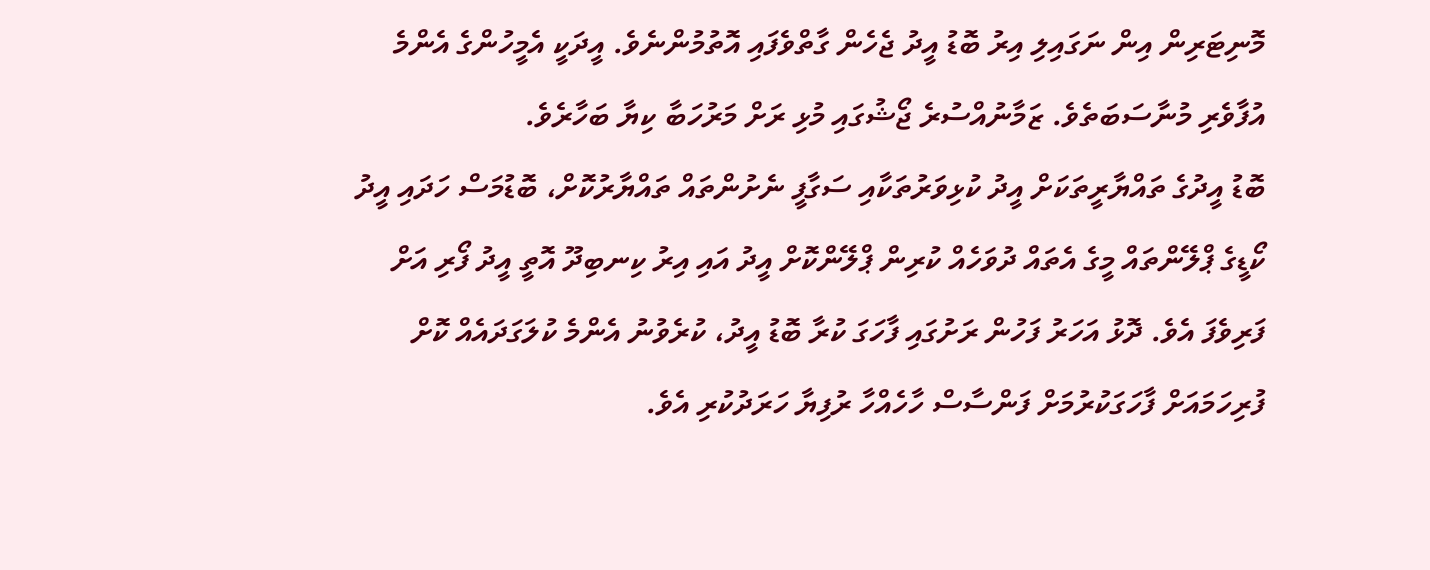މޮނިޓަރިން އިން ނަގައިލި އިރު ބޮޑު އީދު ޖެހެން ގާތްވެފައި އޮތުމުންނެވެ. އީދަކީ އެމީހުންގެ އެންމެ އުފާވެރި މުނާސަބަތެވެ. ޒަމާނުއްސުރެ ޖޯޝުގައި މުޅި ރަށް މަރުހަބާ ކިޔާ ބަހާރެވެ.
ބޮޑު އީދުގެ ތައްޔާރީތަކަށް އީދު ކުޅިވަރުތަކާއި ސަގާފީ ނެށުންތައް ތައްޔާރުކޮށް، ބޮޑުމަސް ހަދައި އީދު ކޯޑީގެ ޕްލޭންތައް މީގެ އެތައް ދުވަހެއް ކުރިން ޕްލޭންކޮށް އީދު އައި އިރު ކިނބިދޫ އޮތީ އީދު ފޯރި އަށް ފަރިވެފަ އެވެ. ދޮޅު އަހަރު ފަހުން ރަށުގައި ފާހަގަ ކުރާ ބޮޑު އީދު، ކުރެވުނު އެންމެ ކުލަގަދައެއް ކޮށް ފުރިހަމައަށް ފާހަގަކުރުމަށް ފަންސާސް ހާހެއްހާ ރުފިޔާ ހަރަދުކުރި އެވެ.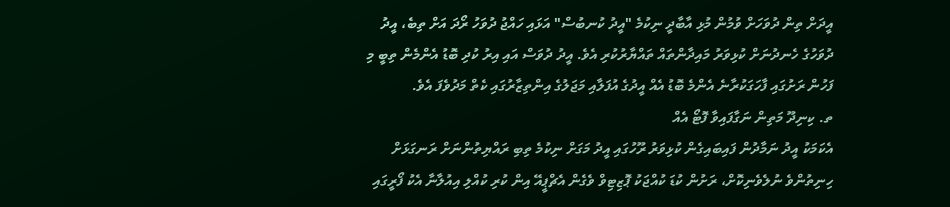އީދަށް ތިން ދުވަހަށް ވުމުން މުޅި އާބާދީ ނިކުމެ "އީދު ކުނބުސް" އަޅައި ހައްޖު ދުވަހު ރޯދަ އަށް ތިބެ، އީދު ދުވަހުގެ ހެނދުނަށް ކުޅިވަރު މައިދާންތައް ތައްޔާރުކުރި އެވެ. އީދު ދުވަސް އައި އިރު ކުދި ބޮޑު އެންމެން ތިބީ މި ފަހުން ރަށުގައި ފާހަގަކުރާނެ އެންމެ ބޮޑު އެއް އީދުގެ އުފަލާއި މަޖަލުގެ އިންތިޒާރުގައި ކެތް މަދުވެފަ އެވެ.
ތ. ކިނިދޫ މަތިން ނަގާފައިވާ ފޮޓޯ އެއް
އެކަމަކު އީދު ނަމާދުން ފައިބައިގެން ކުޅިވަރު ރޫހުގައި އީދު މަގަށް ނިކުމެ ތިބި ރައްޔިތުންނަށް ރަނގަޅަށް ހިނިތުންވެ ނުލެވެނިކޮށް، ރަށުން ކުޑަ ކުއްޖަކު ޕޮޒިޓިވް ވެގެން އެޗްޕީއޭ އިން ކުރި ކުއްލި އިއުލާނާ އެކު ފޯރީގައި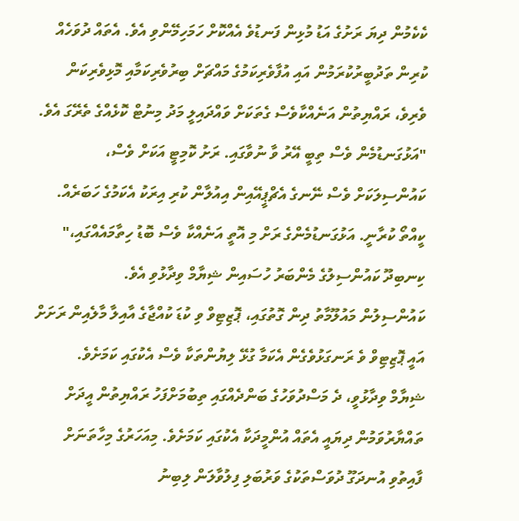ކެކެމުން ދިޔަ ރަށުގެ އަޑު މުޅިން ފަނޑުވެ އެއްކޮށް ހަމަހިމޭންވި އެވެ. އެތައް ދުވަހެއް ކުރިން ތަދުބީރުކުރަމުން އައި އުފާވެރިކަމުގެ މައްޗަށް ބިރުވެރިކަމާއި މޮޅިވެރިކަން ވެރިވެ، ރައްޔިތުން އަނެއްކާވެސް ގެތަކަށް ވައްދައިލީ މަދު މިނުޓް ކޮޅެއްގެ ތެރޭގަ އެވެ.
"އަޅުގަނޑުމެން ވެސް ތިބީ އޭރު ވާ ނުވާގައި. ރަށު ކޮމިޓީ އަކަށް ވެސް، ކައުންސިލަކަށް ވެސް ނޭނގެ އެޗްޕީއޭއިން އިއުލާން ކުރި އިރަކު އެކަމުގެ ހަބަރެއް. ކީއްތޯ ކުރާނީ. އަޅުގަނޑުމެންގެ ރަށް މި އޮތީ އަނެއްކާ ވެސް ބޮޑު ހިތާމައެއްގައި،" ކިނބިދޫ ކައުންސިލުގެ މެންބަރު ހުސައިން ޝިޔާމް ވިދާޅުވި އެވެ.
ކައުންސިލުން މައުލޫމާތު ދިން ގޮތުގައި، ޕޮޒިޓިވް ވި ކުޑަ ކުއްޖާގެ އާއިލާ މާލެއިން ރަށަށް އައީ ޕޮޒިޓިވް ވެ ރަނގަޅުވެގެން އެކަމާ ގުޅޭ ލިޔުންތަކާ ވެސް އެކުގައި ކަމަށެވެ.
ޝިޔާމް ވިދާޅުވީ، ދެ މަސްދުވަހުގެ ބަންދެއްގައި ތިބުމަށްފަހު ރައްޔިތުން އީދަށް ތައްޔާރުވަމުން ދިޔައީ އެތައް އުންމީދަކާ އެކުގައި ކަމަށެވެ. މިއަހަރުގެ މިހާތަނަށް ފާއިތުވި އުނދަގޫ ދުވަސްތަކުގެ ވަރުބަލި ފިލުވާލަން ލިބިނު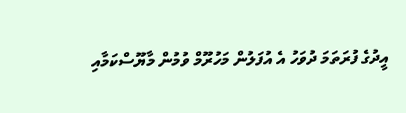އީދުގެ ފުރަތަމަ ދުވަހު އެ އުފަލުން މަހުރޫމް ވުމުން މާޔޫސްކަމާއި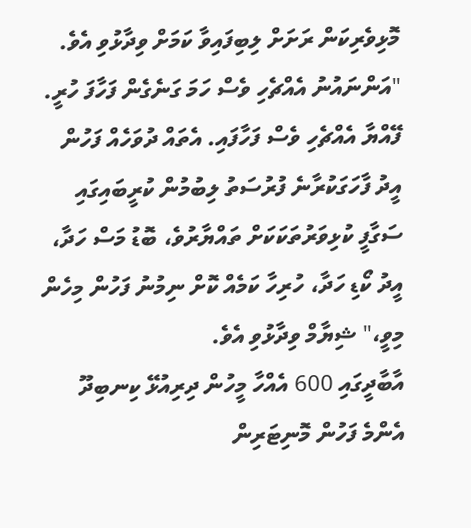މޮޅިވެރިކަން ރަށަށް ލިބިފައިވާ ކަމަށް ވިދާޅުވި އެވެ.
"އަންނައުނު އެއްޗެހި ވެސް ހަމަ ގަނެގެން ފަހާފަ ހުރީ. ފޭއްޔާ އެއްޗެހި ވެސް ފަހާފައި. އެތައް ދުވަހެއް ފަހުން އީދު ފާހަގަކުރާނެ ފުރުސަތު ލިބުމުން ކުރީބައިގައި ސަގާފީ ކުޅިވަރުތަކަކަށް ތައްޔާރުވެ، ބޮޑު މަސް ހަދާ، އީދު ކޯޑި ހަދާ، ހުރިހާ ކަމެއް ކޮށް ނިމުނު ފަހުން މިހެން މިވީ،" ޝިޔާމް ވިދާޅުވި އެވެ.
އާބާދީގައި 600 އެއްހާ މީހުން ދިރިއުޅޭ ކިނބިދޫ އެންމެ ފަހުން މޮނިޓަރިން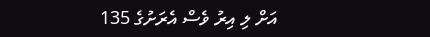އަށް ލި އިރު ވެސް އެރަށުގެ 135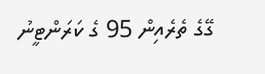ގޭގެ ތެރެއިން 95 ގެ ކަރަންޓީނު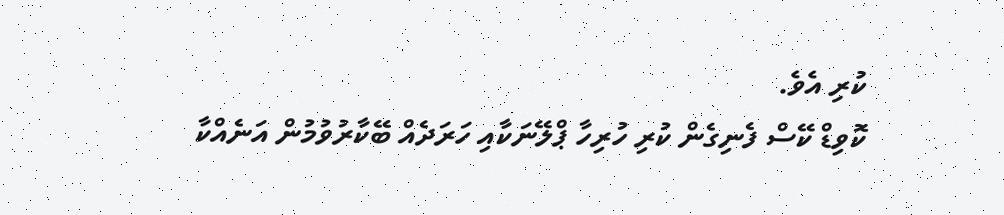ކުރި އެވެ.
ކޮވިޑް ކޭސް ފެނިގެން ކުރި ހުރިހާ ޕްލޭނަކާއި ހަރަދެއް ބޭކާރުވުމުން އަނެއްކާ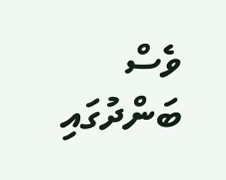ވެސް ބަންދުގައި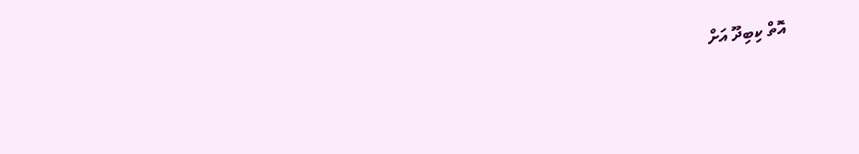އޮތް ކިބިދޫ އަށް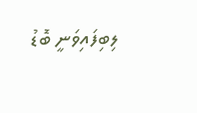ލިބިފައިވަނީ ބޮޑު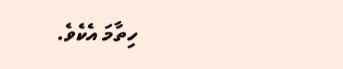ހިތާމަ އެކެވެ.